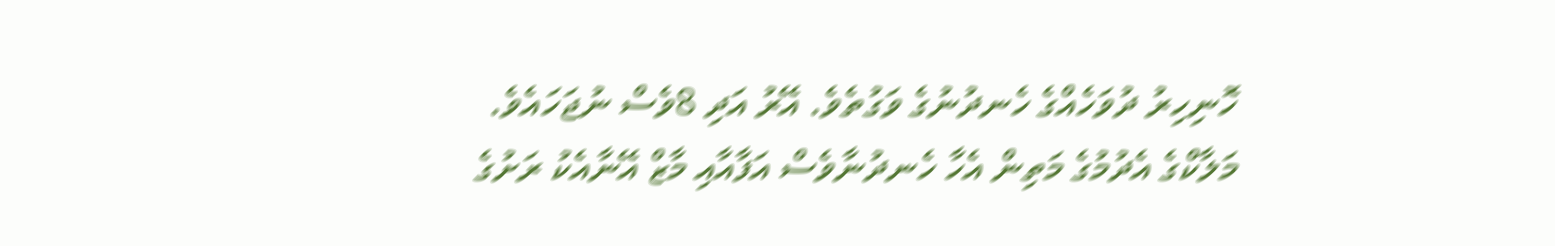ހޮނިހިރު ދުވަހެއްގެ ހެނދުނުގެ ވަގުތެވެ. އޭރު އަދި 8ވެސް ނުޖަހައެވެ. މަލާކްގެ އެދުމުގެ މަތިން އެހާ ހެނދުނާވެސް އަފާއާއި މާޒް އޭނާއެކު ރަށުގެ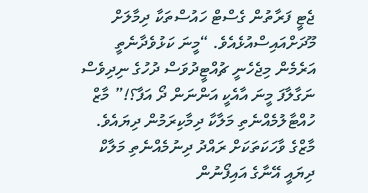ޖެޓީ ފަރާތުން ގެސްޓް ހައުސްތަކާ ދިމާލަށް މޫދަށްއައިސްއުޅެއެވެ. “މީނަ ކަޅުވެދާނެތީ އަރެމެން މިޖެހެނީ ޗުއްޓީދުވަސް ދުހުގެ ނިދިވެސް ނަގާލާފަ މީނަ އާއެކީ އަންނަން ދޯ އަފާ؟!” މާޒް ހުއްޓާލުމެއްނެތި މަލާކާ ދިމާކިރަމުން ދިޔައެވެ. މާޒްގެ ވާހަކަތަކަށް ރައްދު ދިނުމެއްނެތި މަލާކް ދިޔައީ އޭނާގެ އައިފޯނުން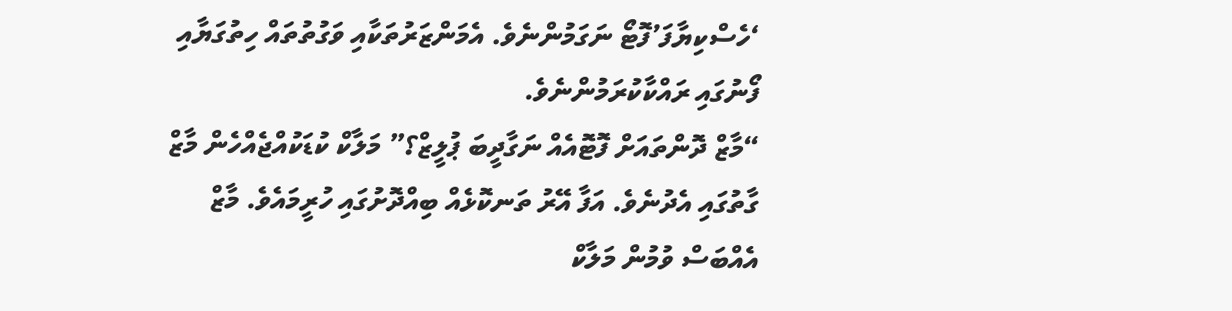‘ހެސްކިޔާފަ’ފޮޓޯ ނަގަމުންނެވެ. އެމަންޒަރުތަކާއި ވަގުތުތައް ހިތުގަޔާއި ފޯނުގައި ރައްކާކުރަމުންނެވެ.
“މާޒް ދޮންތައަށް ފޮޓޮއެއް ނަގާދީބަ ޕުލީޒް؟” މަލާކް ކުޑަކުއްޖެއްހެން މާޒް ގާތުގައި އެދުނެވެ. އަފާ އޭރު ތަނކޮޅެއް ބިއްދޮށުގައި ހުރީމައެވެ. މާޒް އެއްބަސް ވުމުން މަލާކް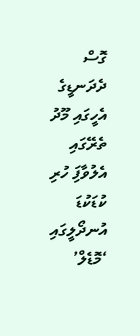ގޮސް ދެދަނޑީގެ އެހީގައި މޫދު ތެރޭގައި އެލުވާފަި ހުރި ކުޑަކުޑަ އުނދޯލީގައި ‘މޮޑެލް’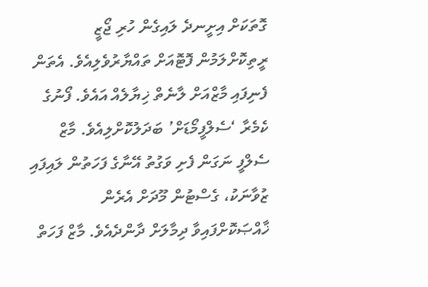ގޮތަކަށް އިށީނދެ ލައިގެން ހުރި ޖޯޒީ ރީތިކޮށްލަމުން ފޮޓޮއަށް ތައްޔާރުވެލިއެވެ. އެތަން ފެނިފައި މާޒްއަށް ލާނެތް ޚިޔާލެއް އައެވެ. ފޯނުގެ ކެމެރާ ‘ސެލްފީމޯޑަށް’ ބަދަލުކޮށްލިއެވެ. މާޒް ސެލްފީ ނަގަން ފެށި ވަގުތު އޭނާގެ ފަހަތުން ލައިފައި ޒުވާނަކު، ގެސްޓުން މޫދަށް އެރެން ޚާއްޞަކޮށްފައިވާ ދިމާލަށް ދާންދެއެވެ. މާޒް ފަހަތް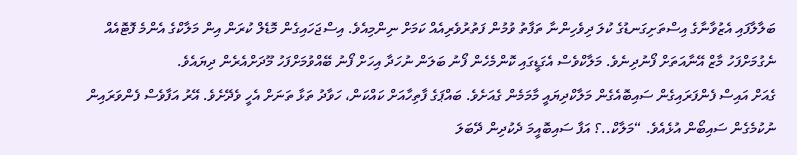ބަލާލާފައި އެޒުވާނާގެ އިސްތަށިގަނޑުގެ ކުލަ ދިވެހިންނާ ތަފާތު ވުމުން ފަތުރުވެރިއެއް ކަމަށް ނިންމިއެވެ. އިސްޖަހައިގެން މޮޑެލް ކުރަން އިން މަލާކްގެ އެންމެ ފޮޓޮއެއް ނެގުމަށްފަހު މާޒް އޭނާއަތަށް ފޯނުދިނެވެ. މަލާކްވެސް އެގަޑީގައި ކޮންމެހެން ފޯނު ބަލަން ނުހަދާ އިހަށް ފޯނު ބޭއްވުމަށްފަހު މޫދަށްއެރެން ދިޔައެވެ.
ގެއަށް އައިސް ފެންފަރައިގެން ސައިބޮއެގެން މަލާކްދިޔައީ މާމަމެން ގެއަށެވެ. ބައްޕަގެ ފާތިހާއަށް ކައްކަން، ހަވާދު ތަޅާ ތަނަށް އެހީ ވެދޭށެވެ. އޭރު އަފާވެސް ފެންވަރައިން ނުކުމެގެން ސައިބޯން އުޅެއެވެ. “މަލާކް..؟ އަފާ ސައިބޮއީމަ ދެކުދިން ދޭބަލަ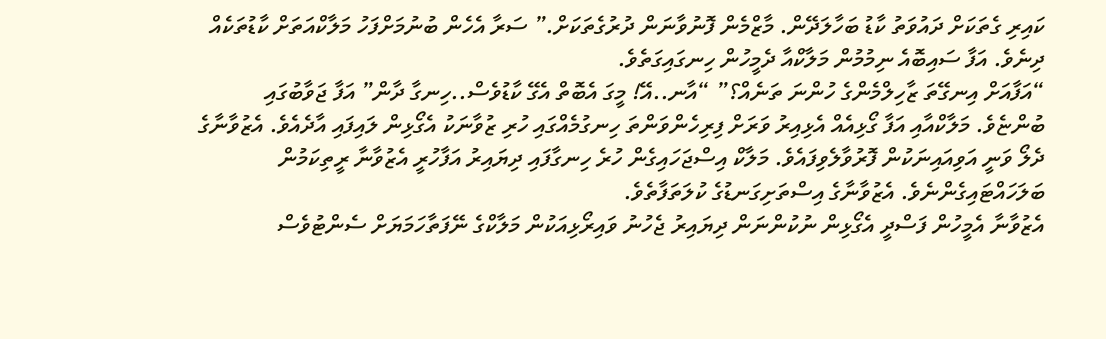ކައިރި ގެތަކަށް ދައުވަތު ކާޑު ބަހާލަދޭން. މާޒްމެން ފޮނުވާނަން ދުރުގެތަކަށް.” ސަރާ އެހެން ބުނުމަށްފަހު މަލާކްއަތަށް ކާޑުތަކެއް ދިނެވެ. އަފާ ސައިބޮއެ ނިމުމުން މަލާކްއާ ދެމީހުން ހިނގައިގަތެވެ.
“އަފާއަށް އިނގޭތަ ޒާހިލްމެންގެ ހުންނަ ތަނެއް؟” “އާނ..އޭ! މީގަ އެބޮތް އެގޭ ކާޑުވެސް..ހިނގާ ދާން” އަފާ ޖަވާބުގައި ބުންޏެވެ. މަލާކްއާއި އަފާ ގޯޅިއެއް އެޅިއިރު ވަރަށް ފިރިހެންވަންތަ ހިނގުމެއްގައި ހުރި ޒުވާނަކު އެގޯޅިން ލައިފައި އާދެއެވެ. އެޒުވާނާގެ ދެލޯ ވަނީ އަވިއައިނަކުން ފޮރުވާލެވިފައެވެ. މަލާކް އިސްޖަހައިގެން ހުރެ ހިނގާފައި ދިޔައިރު އަފާހުރީ އެޒުވާނާ ރީތިކަމުން ބަލަހައްޓައިގެންނެވެ. އެޒުވާނާގެ އިސްތަށިގަނޑުގެ ކުލަތަފާތެވެ.
އެޒުވާނާ އެމީހުން ފަސްދީ އެގޯޅިން ނުކުންނަން ދިޔައިރު ޖެހުނު ވައިރޯޅިއަކުން މަލާކްގެ ނޭފަތާހަމަޔަށް ސެންޓުވެސް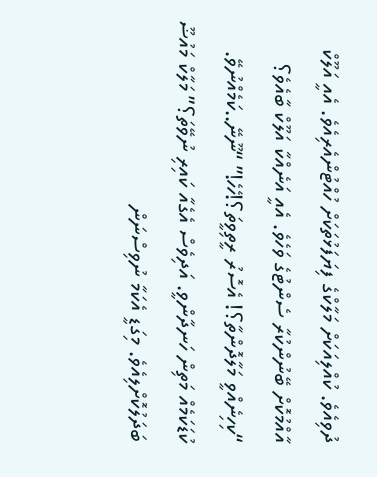ދުވިއެވެ. ކުއްލިއަކަށް މަލާކްގެ ފިޔަފަޅުތަކަށް ހުއްޓުންއެރިއެވެ. އެއީ އަލޫކް އާއްމުކޮށް ބޭނުންކުރާ ސެންޓުގެ ވަހެވެ. އެއީ އަނެއްކާ އަލޫކް ބާއެވެ؟
“ކިހިނެއްވީ މަލާދޮންތާ؟! އެސޮރު ރީތިވީތަ؟!ހެހެ!” “ނޫނޭ..ކަމެއްނުވޭ. ކުޑަކަމެއް މަތިން ހަނދާންވީ. އަދިވެސް އެގެއާ ކައިރި ނުވޭތަ؟” މަލާކް މައުޟޫ ބަދަލުކޮށްލިއެވެ. މިގަޑީ އެކަމާ ނުވިސްނަން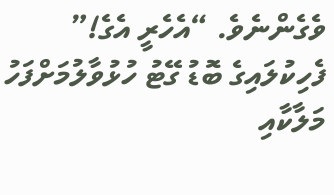ވެގެންނެވެ. “އެހެރީ އެގެ!”
ފެހިކުލައިގެ ބޮޑު ގޭޓު ހުޅުވާލުމަށްފަހު މަލާކާއި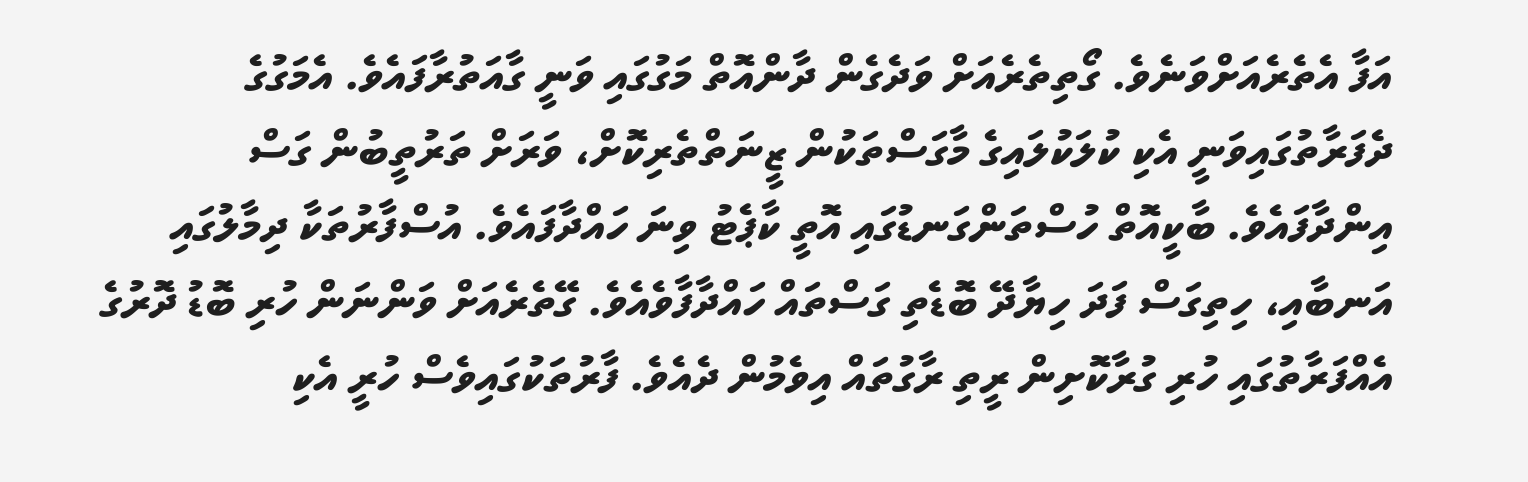އަފާ އެތެރެއަށްވަނެވެ. ގޯތިތެރެއަށް ވަދެގެން ދާންއޮތް މަގުގައި ވަނީ ގާއަތުރާފައެވެ. އެމަގުގެ ދެފަރާތުގައިވަނީ އެކި ކުލަކުލައިގެ މާގަސްތަކުން ޒީނަތްތެރިކޮށް، ވަރަށް ތަރުތީބުން ގަސް އިންދާފައެވެ. ބާކީއޮތް ހުސްތަންގަނޑުގައި އޮތީ ކާޕެޓު ވިނަ ހައްދާފައެވެ. އުސްފާރުތަކާ ދިމާލުގައި އަނބާއި، ހިތިގަސް ފަދަ ހިޔާދޭ ބޮޑެތި ގަސްތައް ހައްދާފާވެއެވެ. ގޭތެރެއަށް ވަންނަން ހުރި ބޮޑު ދޮރުގެ އެއްފަރާތުގައި ހުރި ގުރާކޮށިން ރީތި ރާގުތައް އިވެމުން ދެއެވެ. ފާރުތަކުގައިވެސް ހުރީ އެކި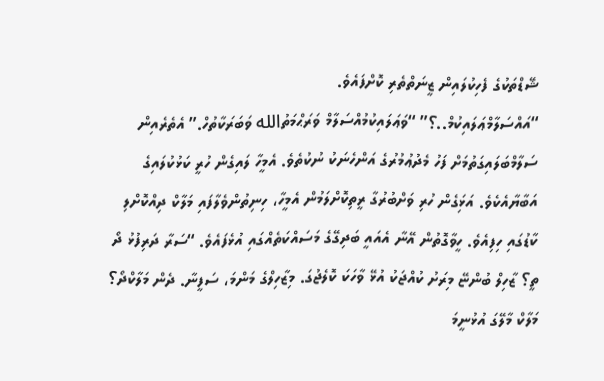ޝޭޑްތަކުގެ ފެހިކުލައިން ޒީނަތްތެރި ކޮށްފައެވެ.
“އައްސަލާމްޢަލައިކުމް..؟” “ވަޢަލައިކުމުއްސަލާމް ވަރަޙްމަތުالله ވަބަރަކާތުހް.” އެތެރެއިން ސަލާމްބަލައިގަތުމަށް ފަހު މެދުޢުމުރުގެ އަންހެނަކު ނުކުތެވެ. އެމީހާ ލައިގެން ހުރީ ކަޅުކުލައިގެ އަބާޔާއެކެވެ. އަޅަިގެން ހުރި ވަށްބުރުގާ ރީތިކޮށްލަމުން އެމީހާ، ހިނިތުންވެލާފައި މަލާކް ދިއްކޮށްލި ކާޑުގައި ހިފިއެވެ. ހީވާގޮތުން އޭނާ އެއައީ ބަދިގޭގެ މަސައްކަތެއްގައި އުޅެފައެވެ. “ސަރާ ދަރިފުޅު ދޯ ތީ؟ ޒާހިލް ބުންޏޭ މިރަށު ކުއްޖަކު އުޅޭ ވާހަކަ ކޮލެޖުގަ. މިޒާހިލްގެ މަންމަ، ސަފީނާ. ދެން މަލާކްދޯ؟ މަލާކް މާލޭގަ އުޅުނީމަ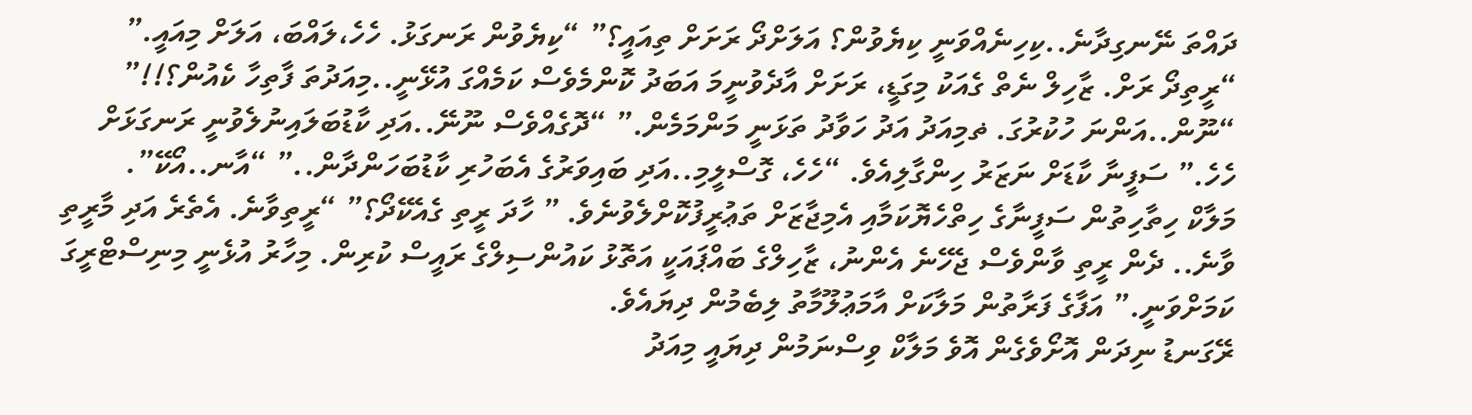ދައްތަ ނޭނގިދާނެ..ކިހިނެއްވަނީ ކިޔެވުން؟ އަލަށްދޯ ރަށަށް ތިއައީ؟” “ކިޔެވުން ރަނގަޅު. ހެހެ،ލައްބަ، އަލަށް މިއައީ.” “ރީތިދޯ ރަށް. ޒާހިލް ނެތް ގެއަކު މިގަޑީ، ރަށަށް އާދެވުނީމަ އަބަދު ކޮންމެވެސް ކަމެއްގަ އުޅޭނީ..މިއަދުތަ ފާތިހާ ކެއުން؟!!” “ނޫން..އަންނަ ހުކުރުގަ. ޡމިއަދު އަދު ހަވާދު ތަޅަނީ މަންމަމެން.” “ދޮގެއްވެސް ނޫނޭ..އަދި ކާޑުބަލައިނުލެވުނީ ރަނގަޅަށް ހެހެ.” ސަފީނާ ކާޑަށް ނަޒަރު ހިންގާލިއެވެ. “ހެހެ، ގޮސްލީމި..އަދި ބައިވަރުގެ އެބަހުރި ކާޑުބަހަންދާން..” “އާނ..އޯކޭ”.
މަލާކް ހިތާހިތުން ސަފީނާގެ ހިތްހެޔޮކަމާއި އެމިޖާޒަށް ތަޢުރީފުކޮށްލެވުނެވެ. ” ހާދަ ރީތި ގެއެކޭދޯ؟” “ރީތިވާނެ. އެތެރެ އަދި މާރީތި ވާނެ.. ދެން ރީތި ވާންވެސް ޖެހޭނެ އެންނު، ޒާހިލްގެ ބައްޕައަކީ އަތޮޅު ކައުންސިލްގެ ރައީސް ކުރިން. މިހާރު އުޅެނީ މިނިސްޓްރީގަ ކަމަށްވަނީ.” އަފާގެ ފަރާތުން މަލާކަށް އާމަޢުލޫމާތު ލިބެމުން ދިޔައެވެ.
ރޭގަނޑު ނިދަން އޮށޯވެގެން އޮވެ މަލާކް ވިސްނަމުން ދިޔައީ މިއަދު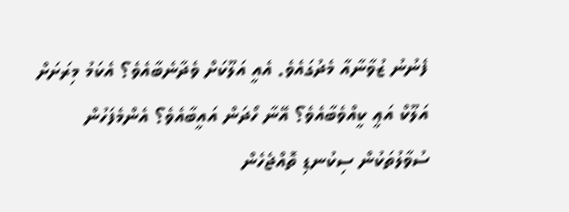ފެނުނު ޒުވާނާއާ މެދުގައެވެ. އެއީ އަލޫކަށް ވެދާނެބާއެވެ؟ އެކަމު މިރަށަށް އަލޫކް އަޢީ ކީއްވެބާއެވެ؟ އޭނާ ހޯދަން އައީބާއެވެ؟ އެންމެފަހުން ސުވާލުތަކުން ސިކުނޑި ތޮއްޖެހެން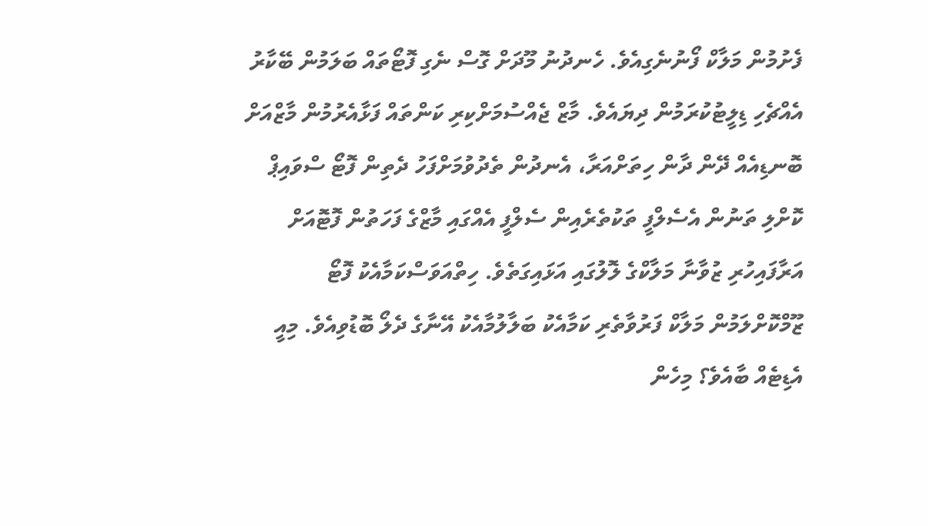ފެށުމުން މަލާކް ފޯނުނެގިއެވެ. ހެނދުނު މޫދަށް ގޮސް ނެގި ފޮޓޯތައް ބަލަމުން ބޭކާރު އެއްޗެހި ޑިލީޓުކުރަމުން ދިޔައެވެ. މާޒް ޖެއްސުމަށްކިރި ކަންތައް ފަޅާއެރުމުން މާޒްއަށް ބޮނޑިއެއް ދޭން ދާން ހިތަށްއަރާ، އެނދުން ތެދުވުމަށްފަހު ދެތިން ފޮޓޯ ސްވައިޕް ކޮށްލި ތަނުން އެސެލްފީ ތަކުތެރެއިން ސެލްފީ އެއްގައި މާޒްގެ ފަހަތުން ފޮޓޮއަށް އަރާފައިހުރި ޒުވާނާ މަލާކްގެ ލޮލުގައި އަޅައިގަތެވެ. ހިތްއަވަސްކަމާއެކު ފޮޓޯ ޒޫމްކޮށްލަމުން މަލާކް ފަރުވާތެރި ކަމާއެކު ބަލާލުމާއެކު އޭނާގެ ދެލޯ ބޮޑުވިއެވެ. މިއީ އެޑިޓެއް ބާއެވެ؟ މިހެން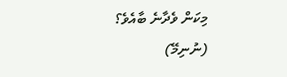މިކަން ވެދާނެ ބާއެވެ؟
(ނުނިމޭ)